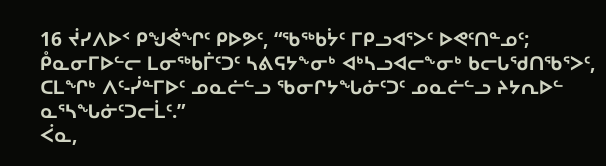16 ᔫᓯᐱᐅᑉ ᑭᖑᕚᖏᑦ ᑭᐅᕗᑦ, “ᖃᖅᑲᔮᑦ ᒥᑭᓗᐊᕐᐳᑦ ᐅᕙᑦᑎᓐᓄᑦ; ᑬᓇᓂᒥᐅᓪᓕ ᒪᓂᖅᑲᒦᑦᑐᑦ ᓴᕕᕋᔭᖕᓂᒃ ᐊᒃᓴᓗᐊᓕᖕᓂᒃ ᑲᓕᒐᖁᑎᖃᕐᐳᑦ, ᑕᒪᖏᒃ ᐱᑦ-ᓰᓐᒥᐅᑦ ᓄᓇᓖᓪᓗ ᖃᓂᒋᔭᖓᓃᑦᑐᑦ ᓄᓇᓖᓪᓗ ᔨᔭᕆᐅᓪ ᓇᕐᓴᖓᓃᑦᑐᓕᒫᑦ.”
ᐹᓇ,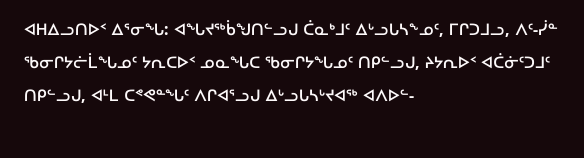ᐊᕼᐃᓗᑎᐅᑉ ᐃᕐᓂᖓ: ᐊᖓᔪᖅᑳᖑᑎᓪᓗᒍ ᑖᓇᒃᒧᑦ ᐃᒡᓗᒐᓴᖕᓄᑦ, ᒥᒋᑐᒧᓗ, ᐱᑦ-ᓰᓐ ᖃᓂᒋᔭᓖᒫᖓᓄᑦ ᔭᕆᑕᐅᑉ ᓄᓇᖓᑕ ᖃᓂᒋᔭᖓᓄᑦ ᑎᑭᓪᓗᒍ, ᔨᔭᕆᐅᑉ ᐊᑖᓃᑦᑐᒧᑦ ᑎᑭᓪᓗᒍ, ᐊᒻᒪ ᑕᕝᕙᓐᖓᑦ ᐱᒋᐊᕐᓗᒍ ᐃᒡᓗᒐᓴᒡᔪᐊᖅ ᐊᐱᐅᓪ-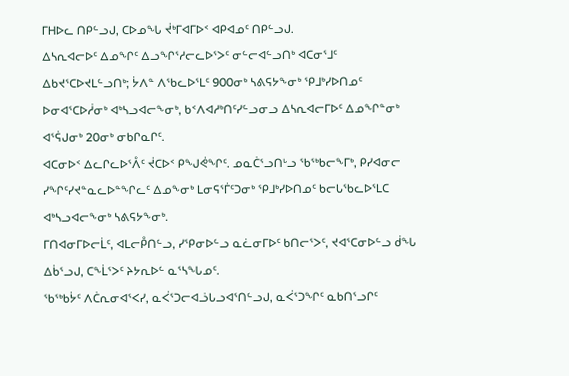ᒥᕼᐅᓚ ᑎᑭᓪᓗᒍ, ᑕᐅᓄᖓ ᔫᒃᒥᐊᒥᐅᑉ ᐊᑭᐊᓄᑦ ᑎᑭᓪᓗᒍ.
ᐃᓴᕆᐊᓕᐅᑦ ᐃᓄᖏᑦ ᐃᓗᖏᕐᓱᓕᓚᐅᕐᐳᑦ ᓂᓪᓕᐊᓪᓗᑎᒃ ᐊᑕᓂᕐᒧᑦ ᐃᑲᔪᕐᑕᐅᔪᒪᓪᓗᑎᒃ; ᔮᐱᓐ ᐱᖃᓚᐅᕐᒪᑦ 900ᓂᒃ ᓴᕕᕋᔭᖕᓂᒃ ᕿᒧᒃᓯᐅᑎᓄᑦ ᐅᓂᐊᕐᑕᐅᓲᓂᒃ ᐊᒃᓴᓗᐊᓕᖕᓂᒃ, ᑲᑉᐱᐊᓱᒃᑎᑦᓯᓪᓗᓂᓗ ᐃᓴᕆᐊᓕᒥᐅᑦ ᐃᓄᖏᓐᓂᒃ ᐊᕐᕌᒍᓂᒃ 20ᓂᒃ ᓂᑲᒋᓇᒋᑦ.
ᐊᑕᓂᐅᑉ ᐃᓚᒋᓚᐅᕐᐰᑦ ᔫᑕᐅᑉ ᑭᖑᕚᖏᑦ. ᓄᓇᑖᕐᓗᑎᒡᓗ ᖃᖅᑲᓕᖕᒥᒃ, ᑭᓯᐊᓂᓕ ᓯᖏᑦᓯᔪᓐᓇᓚᐅᓐᖏᓚᑦ ᐃᓄᖕᓂᒃ ᒪᓂᕋᕐᒦᑦᑐᓂᒃ ᕿᒧᒃᓯᐅᑎᓄᑦ ᑲᓕᒐᖃᓚᐅᕐᒪᑕ ᐊᒃᓴᓗᐊᓕᖕᓂᒃ ᓴᕕᕋᔭᖕᓂᒃ.
ᒥᑎᐊᓂᒥᐅᓕᒫᑦ, ᐊᒪᓕᑬᑎᓪᓗ, ᓯᕿᓂᐅᓪᓗ ᓇᓛᓂᒥᐅᑦ ᑲᑎᓕᕐᐳᑦ, ᔪᐊᕐᑕᓂᐅᓪᓗ ᑰᖓ ᐃᑳᕐᓗᒍ, ᑕᖕᒫᕐᐳᑦ ᔨᔭᕆᐅᓪ ᓇᕐᓴᖓᓄᑦ.
ᖃᖅᑲᔮᑦ ᐱᑖᕆᓂᐊᕐᐸᓯ, ᓇᐹᕐᑐᓕᐊᓘᒐᓗᐊᕐᑎᓪᓗᒍ, ᓇᐹᕐᑐᖏᑦ ᓇᑲᑎᕐᓗᒋᑦ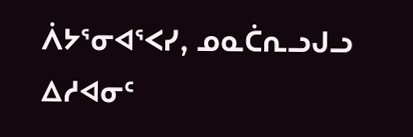ᐲᔭᕐᓂᐊᕐᐸᓯ, ᓄᓇᑖᕆᓗᒍᓗ ᐃᓱᐊᓂᑦ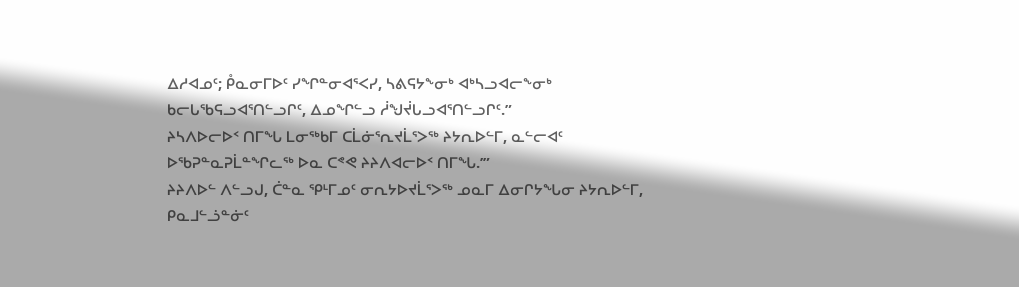ᐃᓱᐊᓄᑦ; ᑬᓇᓂᒥᐅᑦ ᓯᖏᓐᓂᐊᕐᐸᓯ, ᓴᕕᕋᔭᖕᓂᒃ ᐊᒃᓴᓗᐊᓕᖕᓂᒃ ᑲᓕᒐᖃᕋᓗᐊᕐᑎᓪᓗᒋᑦ, ᐃᓄᖏᓪᓗ ᓲᖑᔫᒐᓗᐊᕐᑎᓪᓗᒋᑦ.”
ᔨᓴᐱᐅᓕᐅᑉ ᑎᒥᖓ ᒪᓂᖅᑲᒥ ᑕᒫᓃᕐᕆᔪᒫᕐᐳᖅ ᔨᔭᕆᐅᓪᒥ, ᓇᓪᓕᐊᑦ ᐅᖃᕈᓐᓇᕈᒫᓐᖏᓚᖅ ᐅᓇ ᑕᕝᕙ ᔨᔨᐱᐊᓕᐅᑉ ᑎᒥᖓ.’”
ᔨᔨᐱᐅᓪ ᐱᓪᓗᒍ, ᑖᓐᓇ ᕿᒻᒥᓄᑦ ᓂᕆᔭᐅᔪᒫᕐᐳᖅ ᓄᓇᒥ ᐃᓂᒋᔭᖓᓂ ᔨᔭᕆᐅᓪᒥ, ᑭᓇᒧᓪᓘᓐᓃᑦ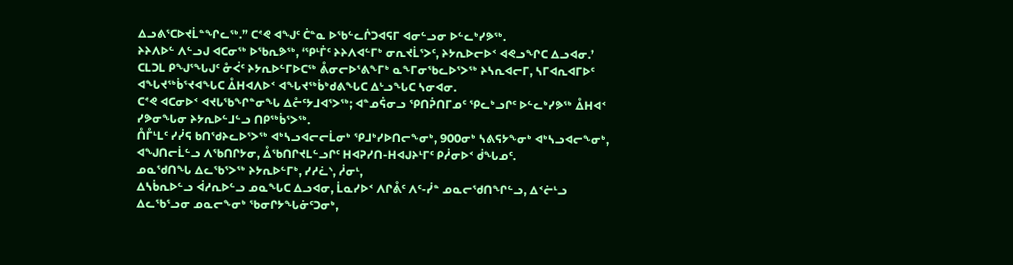ᐃᓗᕕᕐᑕᐅᔪᒫᓐᖏᓚᖅ.” ᑕᕝᕙ ᐊᖑᑦ ᑖᓐᓇ ᐅᖃᓪᓚᒌᑐᐊᕋᒥ ᐊᓂᓪᓗᓂ ᐅᓪᓚᒃᓯᕗᖅ.
ᔨᔨᐱᐅᓪ ᐱᓪᓗᒍ ᐊᑕᓂᖅ ᐅᖃᕆᕗᖅ, ‘ᕿᒻᒦᑦ ᔨᔨᐱᐊᓪᒥᒃ ᓂᕆᔪᒫᕐᐳᑦ, ᔨᔭᕆᐅᓕᐅᑉ ᐊᕙᓗᖏᑕ ᐃᓗᐊᓂ.’
ᑕᒪᑐᒪ ᑭᖑᕐᖓᒍᑦ ᓁᐹᑦ ᔨᔭᕆᐅᓪᒥᐅᑕᖅ ᕔᓂᓕᐅᕐᕕᖕᒥᒃ ᓇᖕᒥᓂᖃᓚᐅᕐᐳᖅ ᔨᓴᕆᐊᓕᒥ, ᓴᒥᐊᕆᐊᒥᐅᑦ ᐊᖓᔪᖅᑳᕐᔪᐊᖓᑕ ᐂᕼᐊᐱᐅᑉ ᐊᖓᔪᖅᑳᒃᑯᕕᖓᑕ ᐃᒡᓗᖓᑕ ᓴᓂᐊᓂ.
ᑕᕝᕙ ᐊᑕᓂᐅᑉ ᐊᔪᒐᖃᖏᓐᓂᖓ ᐃᓔᑦᔭᒧᐊᕐᐳᖅ; ᐊᓐᓄᕌᓂᓗ ᕿᑎᕉᑎᒥᓄᑦ ᕿᓚᒃᓗᒋᑦ ᐅᓪᓚᒃᓯᕗᖅ ᐂᕼᐊᑉ ᓯᕗᓂᖓᓂ ᔨᔭᕆᐅᓪᒧᓪᓗ ᑎᑭᖅᑳᕐᐳᖅ.
ᑍᒤᒻᒪᑦ ᓯᓰᕋ ᑲᑎᖁᔨᓚᐅᕐᐳᖅ ᐊᒃᓴᓗᐊᓕᓕᒫᓂᒃ ᕿᒧᒃᓯᐅᑎᓕᖕᓂᒃ, 900ᓂᒃ ᓴᕕᕋᔭᖕᓂᒃ ᐊᒃᓴᓗᐊᓕᖕᓂᒃ, ᐊᖑᑎᓕᒫᓪᓗ ᐱᖃᑎᒋᔭᓂ, ᐂᖃᑎᒋᔪᒪᓪᓗᒋᑦ ᕼᐊᕈᓯᑎ-ᕼᐊᒍᔨᒻᒥᑦ ᑭᓲᓂᐅᑉ ᑰᖓᓄᑦ.
ᓄᓇᖁᑎᖓ ᐃᓚᖃᕐᐳᖅ ᔨᔭᕆᐅᓪᒥᒃ, ᓯᓱᓛᔅ, ᓲᓂᒻ,
ᐃᓴᑳᕆᐅᓪᓗ ᐋᓱᕆᐅᓪᓗ ᓄᓇᖓᑕ ᐃᓗᐊᓂ, ᒫᓇᓯᐅᑉ ᐱᒋᕔᑦ ᐱᑦ-ᓰᓐ ᓄᓇᓕᖁᑎᖏᓪᓗ, ᐃᑉᓖᒻᓗ ᐃᓚᖃᕐᓗᓂ ᓄᓇᓕᖕᓂᒃ ᖃᓂᒋᔭᖓᓃᑦᑐᓂᒃ,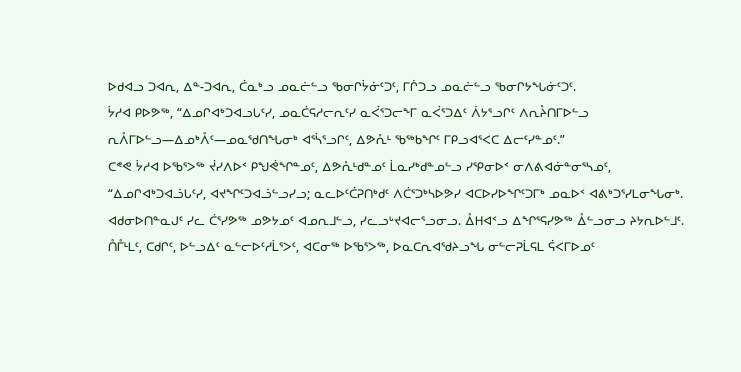ᐅᑯᐊᓗ ᑐᐊᕆ, ᐃᓐ-ᑐᐊᕆ, ᑖᓇᒃᓗ ᓄᓇᓖᓪᓗ ᖃᓂᒋᔮᓃᑦᑐᑦ, ᒥᒌᑐᓗ ᓄᓇᓖᓪᓗ ᖃᓂᒋᔭᖓᓃᑦᑐᑦ.
ᔮᓱᐊ ᑭᐅᕗᖅ, “ᐃᓄᒋᐊᒃᑐᐊᓗᒐᑦᓯ, ᓄᓇᑖᕋᓱᓕᕆᑦᓯ ᓇᐹᕐᑐᓕᖕᒥ ᓇᐹᕐᑐᐃᑦ ᐲᔭᕐᓗᒋᑦ ᐱᕆᔧᑎᒥᐅᓪᓗ ᕆᐰᒥᐅᓪᓗ—ᐃᓄᒃᐰᑦ—ᓄᓇᖁᑎᖓᓂᒃ ᐊᕐᓵᕐᓗᒋᑦ, ᐃᕗᕅᒻ ᖃᖅᑲᖏᑦ ᒥᑭᓗᐊᕐᐸᑕ ᐃᓕᑦᓯᓐᓄᑦ.”
ᑕᕝᕙ ᔮᓱᐊ ᐅᖃᕐᐳᖅ ᔫᓯᐱᐅᑉ ᑭᖑᕚᖏᓐᓄᑦ, ᐃᕗᕅᒻᑯᓐᓄᑦ ᒫᓇᓯᒃᑯᓐᓄᓪᓗ ᓯᕿᓂᐅᑉ ᓂᐱᕕᐊᓃᓐᓂᕐᓴᓄᑦ, “ᐃᓄᒋᐊᒃᑐᐊᓘᒐᑦᓯ, ᐊᔪᖏᑦᑐᐊᓘᓪᓗᓯᓗ; ᓇᓚᐅᑦᑖᕈᑎᒃᑯᑦ ᐱᑖᕐᑐᒃᓴᐅᕗᓯ ᐊᑕᐅᓯᐅᖏᑦᑐᒥᒃ ᓄᓇᐅᑉ ᐊᕕᒃᑐᕐᓯᒪᓂᖓᓂᒃ.
ᐊᑯᓂᐅᑎᓐᓇᒍᑦ ᓯᓚ ᑖᕐᓯᕗᖅ ᓄᕗᔭᓄᑦ ᐊᓄᕆᒧᓪᓗ, ᓯᓚᓗᒡᔪᐊᓕᕐᓗᓂᓗ. ᐂᕼᐊᑉᓗ ᐃᖏᕐᕋᓯᕗᖅ ᐂᓪᓗᓂᓗ ᔨᔭᕆᐅᓪᒧᑦ.
ᑍᒤᒻᒪᑦ, ᑕᑯᒋᑦ, ᐅᓪᓗᐃᑦ ᓇᓪᓕᐅᑦᓱᒫᕐᐳᑦ, ᐊᑕᓂᖅ ᐅᖃᕐᐳᖅ, ᐅᓇᑕᕆᐊᖁᔨᓗᖓ ᓂᓪᓕᕈᒫᕋᒪ ᕌᐸᒥᐅᓄᑦ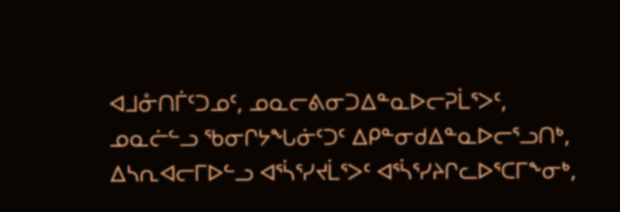ᐊᒧᓁᑎᒦᑦᑐᓄᑦ, ᓄᓇᓕᕕᓂᑐᐃᓐᓇᐅᓕᕈᒫᕐᐳᑦ, ᓄᓇᓖᓪᓗ ᖃᓂᒋᔭᖓᓃᑦᑐᑦ ᐃᑭᓐᓂᑯᐃᓐᓇᐅᓕᕐᓗᑎᒃ, ᐃᓴᕆᐊᓕᒥᐅᓪᓗ ᐊᕐᓵᕐᓯᔪᒫᕐᐳᑦ ᐊᕐᓵᕐᓯᔨᒋᓚᐅᕐᑕᒥᖕᓂᒃ,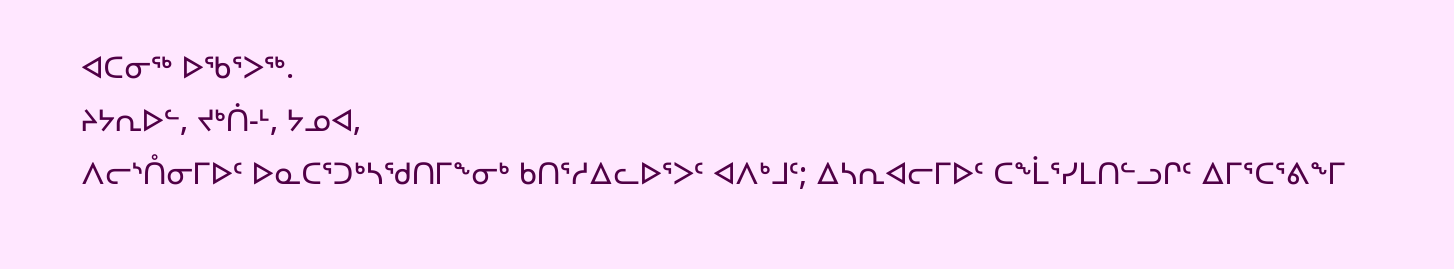ᐊᑕᓂᖅ ᐅᖃᕐᐳᖅ.
ᔨᔭᕆᐅᓪ, ᔪᒃᑏ-ᒻ, ᔭᓄᐊ,
ᐱᓕᔅᑍᓂᒥᐅᑦ ᐅᓇᑕᕐᑐᒃᓴᖁᑎᒥᖕᓂᒃ ᑲᑎᕐᓱᐃᓚᐅᕐᐳᑦ ᐊᐱᒃᒧᑦ; ᐃᓴᕆᐊᓕᒥᐅᑦ ᑕᖕᒫᕐᓯᒪᑎᓪᓗᒋᑦ ᐃᒥᕐᑕᕐᕕᖕᒥ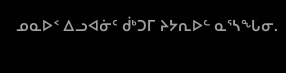ᓄᓇᐅᑉ ᐃᓗᐊᓃᑦ ᑰᒃᑐᒥ ᔨᔭᕆᐅᓪ ᓇᕐᓴᖓᓂ.